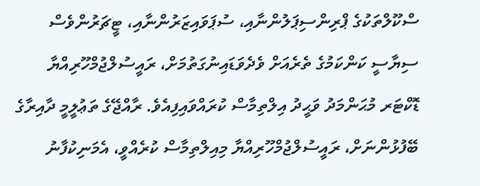ސްކޫލްތަކުގެ ޕްރިންސިޕަލުންނާއި، ސުޕަވައިޒަރުންނާއި، ޓީޗަރުންވެސް ސިޔާސީ ކަންކަމުގެ ތެރެއަށް ވެދެވަޑައިނުގަތުމަށް، ރައީސުލްޖުމްހޫރިއްޔާ ޑޮކްޓަރ މުޙަންމަދު ވަޙީދު އިލްތިމާސް ކުރައްވައިފިއެވެ. ރާއްޖޭގެ ތަޢުލީމީ ދާއިރާގެ ބޭފުޅުންނަށް، ރައީސުލްޖުމްހޫރިއްޔާ މިއިލްތިމާސް ކުރެއްވީ، އެމަނިކުފާނު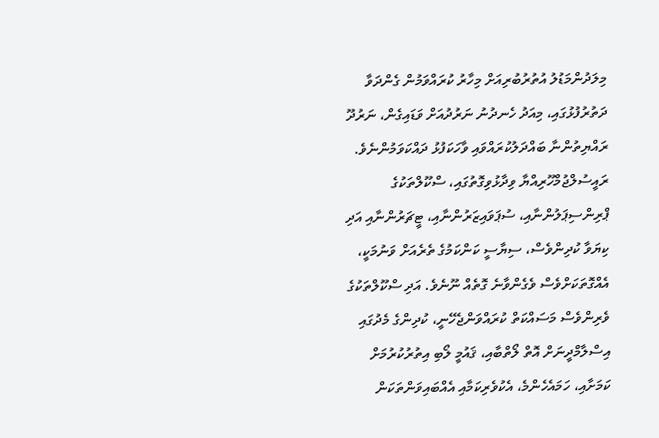މިލަދުންމަޑުލު އުތުރުބުރިއަށް މިހާރު ކުރައްވަމުން ގެންދަވާ ދަތުރުފުޅުގައި، މިއަދު ހެނދުނު ނަރުދުއަށް ވަޑައިގެން، ނަރުދޫ ރައްޔިތުންނާ ބައްދަލުކުރައްވައި ވާހަކަފުޅު ދައްކަވަމުންނެވެ. ރައީސުލްޖުމްހޫރިއްޔާ ވިދާޅުވިގޮތުގައި، ސްކޫލްތަކުގެ ޕްރިންސިޕަލުންނާއި، ސުޕަވައިޒަރުންނާއި، ޓީޗަރުންނާއި އަދި ކިޔަވާ ކުދިންވެސް، ސިޔާސީ ކަންކަމުގެ ތެރެއަށް ވަނުމަކީ، އެއްގޮތަކަށްވެސް ވެގެންވާނެ ގޮތެއް ނޫނެވެ. އަދި ސްކޫލްތަކުގެ ވެރިންވެސް މަސައްކަތް ކުރައްވަންޖެހޭނީ، ކުދިންގެ މެދުގައި އިސްލާމްދީނަށް އޮތް ލޯތްބާއި، ޤައުމީ ލޯބި އިތުރުކުރުމަށް ކަމަށާއި، ހަމައެހެންމެ، އެކުވެރިކަމާއި އެއްބައިވަންތަކަން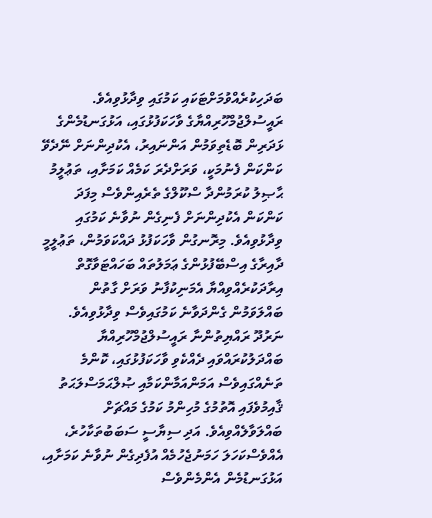ބަދަހިކުރެއްވުމަށްޓަކައި ކަމުގައި ވިދާޅުވިއެވެ.
ރައީސުލްޖުމްހޫރިއްޔާގެ ވާހަކަފުޅުގައި، އަޅުގަނޑުމެންގެ ޅަދަރިން ބޮޑެތިވަމުން އަންނައިރު، އެކުދިންނަށް ނޭދެވޭ ކަންކަން ފެނުމަކީ، ވަރަށްދެރަ ކަމެއް ކަމަށާއި، ތަޢުލީމު ޙާޞިލު ކުރަމުންދާ ސްކޫލްގެ ތެރެއިންވެސް މިފަދަ ކަންކަން އެކުދިންނަށް ފެނިގެން ނުވާނެ ކަމުގައި ވިދާޅުވިއެވެ. މިރޮނގުން ވާހަކަފުޅު ދައްކަވަމުން، ތަޢުލީމީ ދާއިރާގެ އިސްބޭފުޅުންގެ ޢަމަލުތައް ބަހައްޓަވާގޮތް އިރާދަކުރެއްވިއްޔާ އެމަނިކުފާނު ވަރަށް ގާތުން ބައްލަވަމުން ގެންދަވާނެ ކަމުގައިވެސް ވިދާޅުވިއެވެ.
ނަރުދޫ ރައްޔިތުންނާ ރައީސުލްޖުމްހޫރިއްޔާ ބައްދަލުކުރައްވައި ދެއްކެވި ވާހަކަފުޅުގައި، ކޮންމެ ތަނެއްގައިވެސް އަމަންއަމާންކަމާއި ޞުލްޙަމަސްލަޙަތު ޤާއިމުވެފައި އޮތުމުގެ މުހިންމު ކަމުގެ މައްޗަށް ބައްލަވާލެއްވިއެވެ. އަދި ސިޔާސީ ސަބަބުތަކާހުރެ، އެއްވެސްކަހަލަ ހަމަނުޖެހުމެއް އުފެދިގެން ނުވާނެ ކަމަށާއި، އަޅުގަނޑުމެން އެންމެންވެސް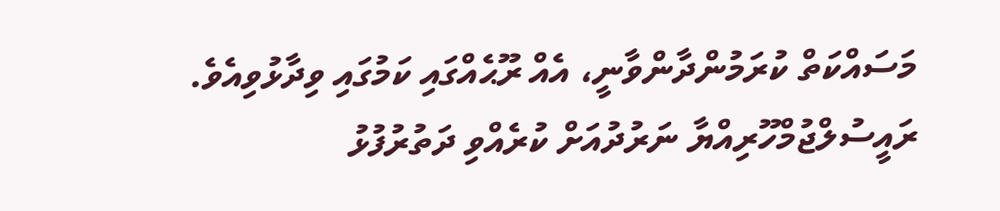މަސައްކަތް ކުރަމުންދާންވާނީ، އެއް ރޫޙެއްގައި ކަމުގައި ވިދާޅުވިއެވެ.
ރައީސުލްޖުމްހޫރިއްޔާ ނަރުދުއަށް ކުރެއްވި ދަތުރުފުޅު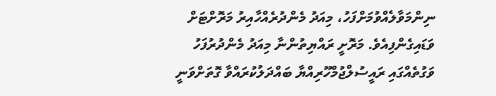ނިންމަވާލެއްވުމަށްފަހު، މިއަދު މެންދުރެއްހާއިރު މަރޮށްޓަށް ވަޑައިގެންފިއެވެ. މަރޮށީ ރައްޔިތުންނާ މިއަދު މެންދުރުފަހު ވަގުތެއްގައި ރައީސުލްޖުމްހޫރިއްޔާ ބައްދަލުކުރައްވާ ގޮތަށްވަނީ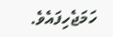ހަމަޖެހިފައެވެ.